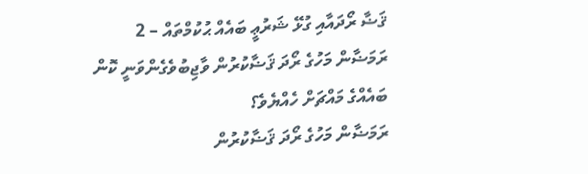ޤަޟާ ރޯދައާއި ގުޅޭ ޝަރުޢީ ބައެއް ޙުކުމްތައް – 2
ރަމަޟާން މަހުގެ ރޯދަ ޤަޟާކުރުން ވާޖިބުވެގެންވަނީ ކޮން ބައެއްގެ މައްޗަށް ހެއްޔެވެ؟
ރަމަޟާން މަހުގެ ރޯދަ ޤަޟާކުރުން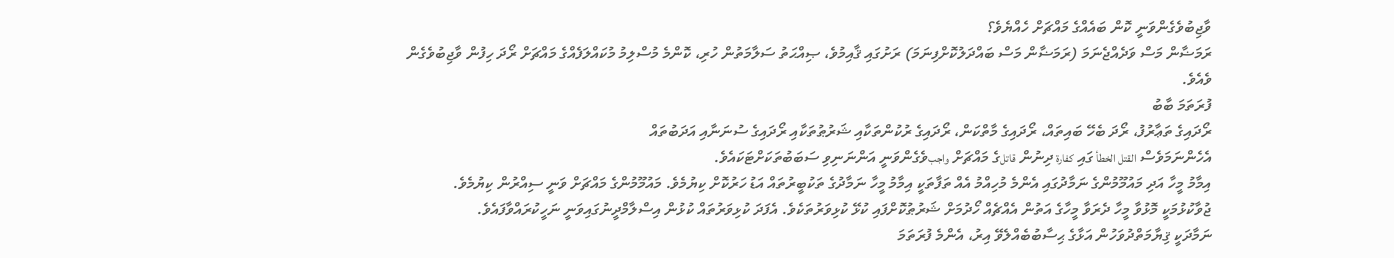ވާޖިބުވެގެންވަނީ ކޮން ބައެއްގެ މައްޗަށް ހެއްޔެވެ؟
ރަމަޟާން މަސް ވަދެއްޖެނަމަ (ރަމަޟާން މަސް ބައްދަލުކޮށްފިނަމަ) ރަށުގައި ޤާއިމުވެ، ޞިއްޙަތު ސަލާމަތުން ހުރި، ކޮންމެ މުސްލިމު މުކައްލަފެއްގެ މައްޗަށް ރޯދަ ހިފުން ވާޖިބުވެގެން ވެއެވެ.
ފުރަތަމަ ބާބު
ރޯދައިގެ ތަޢާރުފު، ރޯދަ ބެހޭ ބައިތައް، ރޯދައިގެ މާތްކަން، ރޯދައިގެ ރުކުންތަކާއި ޝަރުޠުތަކާއި ރޯދައިގެ ސުނަނާއި އަދަބުތައް
އެހެންނަމަވެސް القتل الخطأ ގައި كفارة ދިނުން قاتلގެ މައްޗަށް واجبވެގެންވަނީ އަންނަނިވި ސަބަބުތަކަށްޓަކައެވެ.
އިމާމު މީހާ އަދި މައުމޫމުންގެ ނަމާދުގައި އެންމެ މުހިއްމު އެއް ތަފާތަކީ އިމާމު މީހާ ނަމާދުގެ ތަކުބީރުތައް އަޑު ހަރުކޮށް ކިޔުމެވެ. މައުމޫމުންގެ މައްޗަށް ވަނީ ސިއްރުން ކިޔުމެވެ.
ޖުވާކުޅުމަކީ މޮޅުވާ މީހާ ދެރަވާ މީހާގެ އަތުން އެއްޗެއް ހޯދުމަށް ޝަރުޠުކޮށްފައި ކުޅޭ ކުޅިވަރުތަކެވެ. އެފަދަ ކުޅިވަރުތައް ކުޅުން އިސްލާމްދީނުގައިވަނީ ނަހީކުރައްވާފައެވެ.
ނަމާދަކީ ޤިޔާމަތްދުވަހުން އަޅާގެ ޙިސާބުބެއްލެވޭ އިރު، އެންމެ ފުރަތަމަ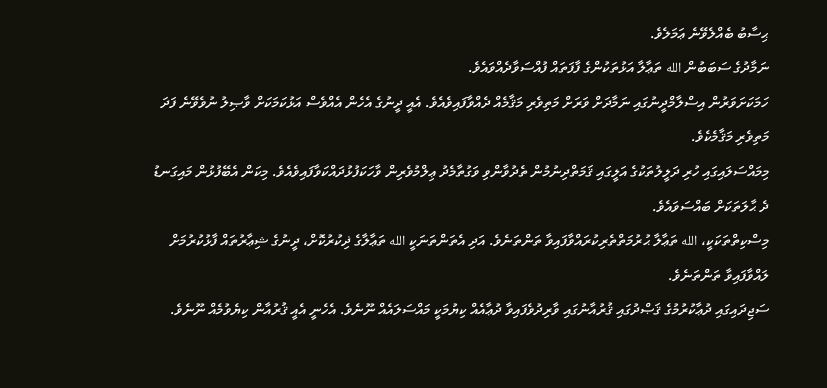ޙިސާބު ބެއްލެވޭނެ ޢަމަލެވެ.
ނަމާދުގެ ސަބަބުން الله ތަޢާލާ އަޅުތަކުންގެ ފާފަތައް ފުއްސަވާދެއްވައެވެ.
ހަމަކަށަވަރުން އިސްލާމްދީނުގައި ނަމާދަށް ވަރަށް މަތިވެރި މަޤާމެއް ދެއްވާފައިވެއެވެ. އެއީ ދީނުގެ އެހެން އެއްވެސް އަޅުކަމަކަށް ވާޞިލު ނުވެވޭނެ ފަދަ މަތިވެރި މަޤާމެކެވެ.
މިމައްސަލައިގައި ހުރި ދަލީލުތަކުގެ އަލީގައި ޤަމަތްދިނުމުން ތެދުވާންވި ވަގުތާމެދު ޢިލްމުވެރިން ވާހަކަފުޅުދައްކަވާފައިވެއެވެ. މިކަން އެބޭފުޅުން މައިގަނޑު ދެ ޙާލަތަކަށް ބައްސަވައެވެ.
މިސްކިތްތަކަކީ، الله ތަޢާލާ ޙުރުމަތްތެރިކުރައްވާފައިވާ ތަންތަނެވެ. އަދި އެތަންތަނަކީ الله ތަޢާލާގެ ޛިކުރުކޮށް، ދީނުގެ ޝިޢާރުތައް ފާޅުކުރުމަށް ލައްވާފައިވާ ތަންތަނެވެ.
ސަޖިދައިގައި ދުޢާކުރުމުގެ ޤަޞްދުގައި ޤުރުއާނުގައި ވާރިދުވެފައިވާ ދުޢާއެއް ކިޔުމަކީ މައްސަލައެއް ނޫނެވެ. އެހެނީ އެއީ ޤުރުއާން ކިޔެވުމެއް ނޫނެވެ.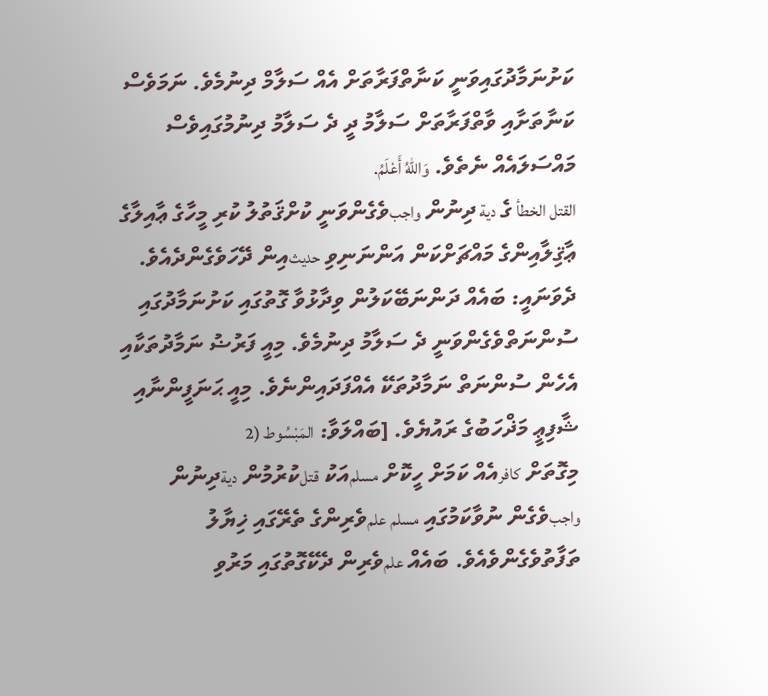ކަށުނަމާދުގައިވަނީ ކަނާތްފަރާތަށް އެއް ސަލާމް ދިނުމެވެ. ނަމަވެސް ކަނާތަށާއި ވާތްފަރާތަށް ސަލާމު ދީ ދެ ސަލާމު ދިނުމުގައިވެސް މައްސަލައެއް ނެތެވެ. وَاللهُ أَعْلَمُ.
القتل الخطأ ގެ دية ދިނުން واجبވެގެންވަނީ ކުށްޤަތުލު ކުރި މީހާގެ ޢާއިލާގެ ޢާޤިލާއިންގެ މައްޗަށްކަން އަންނަނިވި حديثއިން ދޭހަވެގެންދެއެވެ.
ދެވަނައީ: ބައެއް ދަންނަބޭކަލުން ވިދާޅުވާ ގޮތުގައި ކަށުނަމާދުގައި ސުންނަތްވެގެންވަނީ ދެ ސަލާމު ދިނުމެވެ. މިއީ ފަރުޟު ނަމާދުތަކާއި އެހެން ސުންނަތް ނަމާދުތަކޭ އެއްފަދައިންނެވެ. މިއީ ޙަނަފީންނާއި ޝާފިޢީ މަޛްހަބުގެ ރައުޔެވެ. [ބައްލަވާ: المَبْسُوط (2
މިގޮތަށް كافرއެއް ކަމަށް ހީކޮށް مسلمއަކު قتلކުރުމުން ديةދިނުން واجبވެގެން ނުވާކަމުގައި مسلم علمވެރިންގެ ތެރޭގައި ޚިޔާލު ތަފާތުވެގެންވެއެވެ. ބައެއް علمވެރިން ދެކޭގޮތުގައި މަރުވި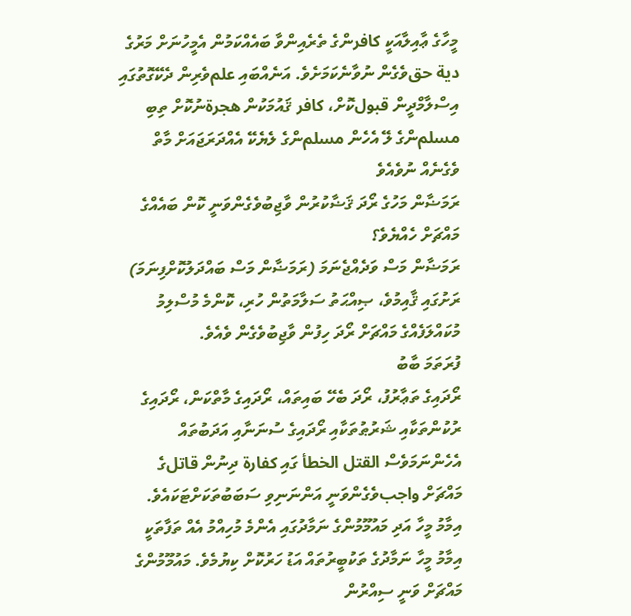މީހާގެ ޢާއިލާއަކީ كافرންގެ ތެރެއިންވާ ބައެއްކަމުން އެމީހުނަށް މަރުގެ دية حقވެގެން ނުވާނެކަމަށެވެ. އަނެއްބައި علمވެރިން ދެކޭގޮތުގައި އިސްލާމްދީން قبولކޮށް، كافر ޤައުމަކުން هجرةނުކޮށް ތިބި مسلمންގެ ލޭ އެހެން مسلمންގެ ލެޔެކޭ އެއްދަރަޖައަށް މާތް ވެގެނެއް ނުވެއެވެ
ރަމަޟާން މަހުގެ ރޯދަ ޤަޟާކުރުން ވާޖިބުވެގެންވަނީ ކޮން ބައެއްގެ މައްޗަށް ހެއްޔެވެ؟
ރަމަޟާން މަސް ވަދެއްޖެނަމަ (ރަމަޟާން މަސް ބައްދަލުކޮށްފިނަމަ) ރަށުގައި ޤާއިމުވެ، ޞިއްޙަތު ސަލާމަތުން ހުރި، ކޮންމެ މުސްލިމު މުކައްލަފެއްގެ މައްޗަށް ރޯދަ ހިފުން ވާޖިބުވެގެން ވެއެވެ.
ފުރަތަމަ ބާބު
ރޯދައިގެ ތަޢާރުފު، ރޯދަ ބެހޭ ބައިތައް، ރޯދައިގެ މާތްކަން، ރޯދައިގެ ރުކުންތަކާއި ޝަރުޠުތަކާއި ރޯދައިގެ ސުނަނާއި އަދަބުތައް
އެހެންނަމަވެސް القتل الخطأ ގައި كفارة ދިނުން قاتلގެ މައްޗަށް واجبވެގެންވަނީ އަންނަނިވި ސަބަބުތަކަށްޓަކައެވެ.
އިމާމު މީހާ އަދި މައުމޫމުންގެ ނަމާދުގައި އެންމެ މުހިއްމު އެއް ތަފާތަކީ އިމާމު މީހާ ނަމާދުގެ ތަކުބީރުތައް އަޑު ހަރުކޮށް ކިޔުމެވެ. މައުމޫމުންގެ މައްޗަށް ވަނީ ސިއްރުން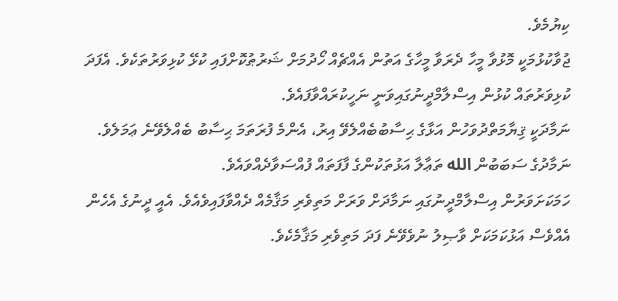ކިޔުމެވެ.
ޖުވާކުޅުމަކީ މޮޅުވާ މީހާ ދެރަވާ މީހާގެ އަތުން އެއްޗެއް ހޯދުމަށް ޝަރުޠުކޮށްފައި ކުޅޭ ކުޅިވަރުތަކެވެ. އެފަދަ ކުޅިވަރުތައް ކުޅުން އިސްލާމްދީނުގައިވަނީ ނަހީކުރައްވާފައެވެ.
ނަމާދަކީ ޤިޔާމަތްދުވަހުން އަޅާގެ ޙިސާބުބެއްލެވޭ އިރު، އެންމެ ފުރަތަމަ ޙިސާބު ބެއްލެވޭނެ ޢަމަލެވެ.
ނަމާދުގެ ސަބަބުން الله ތަޢާލާ އަޅުތަކުންގެ ފާފަތައް ފުއްސަވާދެއްވައެވެ.
ހަމަކަށަވަރުން އިސްލާމްދީނުގައި ނަމާދަށް ވަރަށް މަތިވެރި މަޤާމެއް ދެއްވާފައިވެއެވެ. އެއީ ދީނުގެ އެހެން އެއްވެސް އަޅުކަމަކަށް ވާޞިލު ނުވެވޭނެ ފަދަ މަތިވެރި މަޤާމެކެވެ.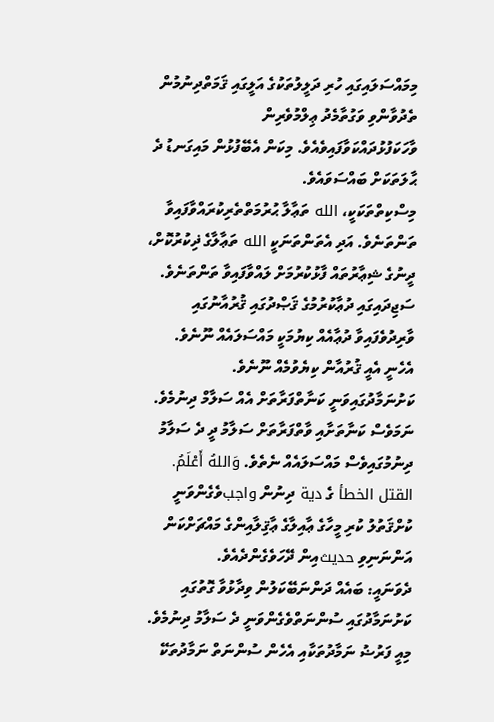މިމައްސަލައިގައި ހުރި ދަލީލުތަކުގެ އަލީގައި ޤަމަތްދިނުމުން ތެދުވާންވި ވަގުތާމެދު ޢިލްމުވެރިން ވާހަކަފުޅުދައްކަވާފައިވެއެވެ. މިކަން އެބޭފުޅުން މައިގަނޑު ދެ ޙާލަތަކަށް ބައްސަވައެވެ.
މިސްކިތްތަކަކީ، الله ތަޢާލާ ޙުރުމަތްތެރިކުރައްވާފައިވާ ތަންތަނެވެ. އަދި އެތަންތަނަކީ الله ތަޢާލާގެ ޛިކުރުކޮށް، ދީނުގެ ޝިޢާރުތައް ފާޅުކުރުމަށް ލައްވާފައިވާ ތަންތަނެވެ.
ސަޖިދައިގައި ދުޢާކުރުމުގެ ޤަޞްދުގައި ޤުރުއާނުގައި ވާރިދުވެފައިވާ ދުޢާއެއް ކިޔުމަކީ މައްސަލައެއް ނޫނެވެ. އެހެނީ އެއީ ޤުރުއާން ކިޔެވުމެއް ނޫނެވެ.
ކަށުނަމާދުގައިވަނީ ކަނާތްފަރާތަށް އެއް ސަލާމް ދިނުމެވެ. ނަމަވެސް ކަނާތަށާއި ވާތްފަރާތަށް ސަލާމު ދީ ދެ ސަލާމު ދިނުމުގައިވެސް މައްސަލައެއް ނެތެވެ. وَاللهُ أَعْلَمُ.
القتل الخطأ ގެ دية ދިނުން واجبވެގެންވަނީ ކުށްޤަތުލު ކުރި މީހާގެ ޢާއިލާގެ ޢާޤިލާއިންގެ މައްޗަށްކަން އަންނަނިވި حديثއިން ދޭހަވެގެންދެއެވެ.
ދެވަނައީ: ބައެއް ދަންނަބޭކަލުން ވިދާޅުވާ ގޮތުގައި ކަށުނަމާދުގައި ސުންނަތްވެގެންވަނީ ދެ ސަލާމު ދިނުމެވެ. މިއީ ފަރުޟު ނަމާދުތަކާއި އެހެން ސުންނަތް ނަމާދުތަކޭ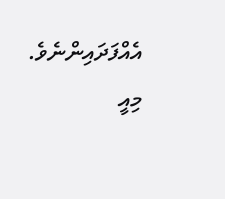އެއްފަދައިންނެވެ. މިއީ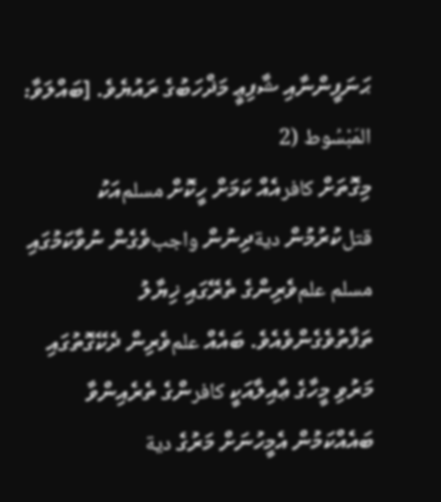ޙަނަފީންނާއި ޝާފިޢީ މަޛްހަބުގެ ރައުޔެވެ. [ބައްލަވާ: المَبْسُوط (2
މިގޮތަށް كافرއެއް ކަމަށް ހީކޮށް مسلمއަކު قتلކުރުމުން ديةދިނުން واجبވެގެން ނުވާކަމުގައި مسلم علمވެރިންގެ ތެރޭގައި ޚިޔާލު ތަފާތުވެގެންވެއެވެ. ބައެއް علمވެރިން ދެކޭގޮތުގައި މަރުވި މީހާގެ ޢާއިލާއަކީ كافرންގެ ތެރެއިންވާ ބައެއްކަމުން އެމީހުނަށް މަރުގެ دية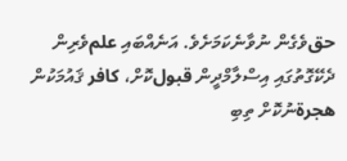حقވެގެން ނުވާނެކަމަށެވެ. އަނެއްބައި علمވެރިން ދެކޭގޮތުގައި އިސްލާމްދީން قبولކޮށް، كافر ޤައުމަކުން هجرةނުކޮށް ތިބި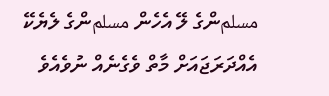مسلمންގެ ލޭ އެހެން مسلمންގެ ލެޔެކޭ އެއްދަރަޖައަށް މާތް ވެގެނެއް ނުވެއެވެ